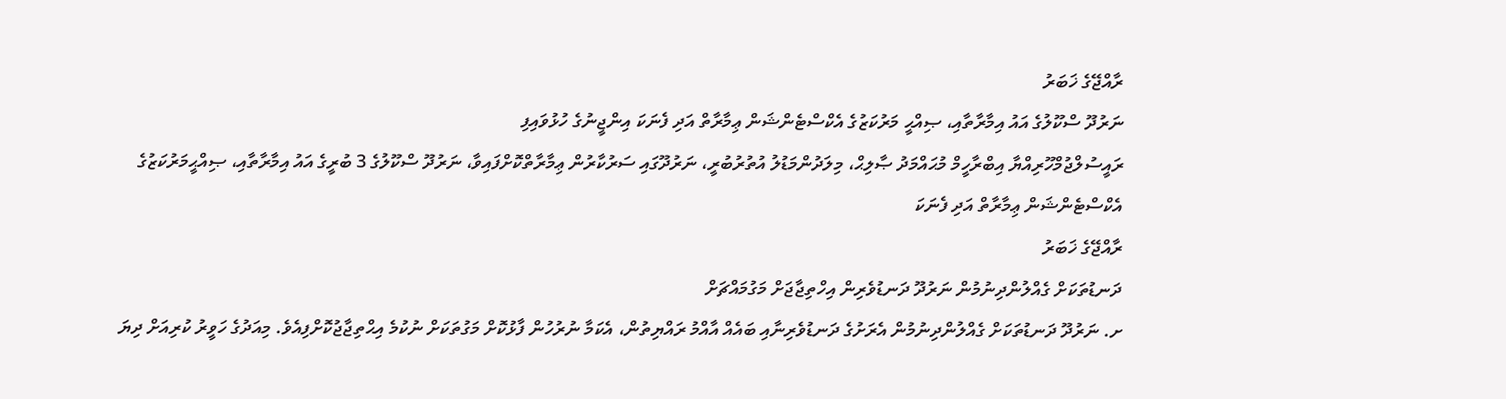ރާއްޖޭގެ ޚަބަރު
ނަރުދޫ ސްކޫލުގެ އައު އިމާރާތާއި، ޞިއްޙީ މަރުކަޒުގެ އެކްސްޓެންޝަން ޢިމާރާތް އަދި ފެނަކަ އިންޖީނުގެ ހުޅުވައިފި
ރައީސުލްޖުމްހޫރިއްޔާ އިބްރާހީމް މުޙައްމަދު ޞާލިޙް، މިލަދުންމަޑުލު އުތުރުބުރީ، ނަރުދޫގައި ސަރުކާރުން ޢިމާރާތްކޮށްފައިވާ، ނަރުދޫ ސްކޫލުގެ 3 ބުރީގެ އައު އިމާރާތާއި، ޞިއްޙީމަރުކަޒުގެ އެކްސްޓެންޝަން ޢިމާރާތް އަދި ފެނަކަ
ރާއްޖޭގެ ޚަބަރު
ދަނޑުތަކަށް ގެއްލުންދިނުމުން ނަރުދޫ ދަނޑުވެރިން އިހްތިޖާޖަށް މަގުމައްޗަށް
ށ. ނަރުދޫ ދަނޑުތަކަށް ގެއްލުންދިނުމުން އެރަށުގެ ދަނޑުވެރިނާއި ބައެއް އާއްމު ރައްޔިތުން، އެކަމާ ނުރުހުން ފާޅުކޮށް މަގުތަކަށް ނުކުމެ އިޙްތިޖާޖުކޮށްފިއެވެ. މިއަދުގެ ހަވީރު ކުރިއަށް ދިޔަ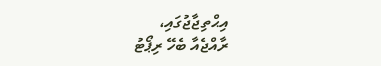އިޙްތިޖާޖުގައި،
ރާއްޖެއާ ބެހޭ ރިޕޯޓު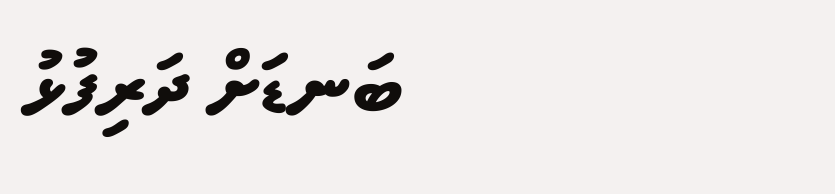ބަނޑަށް ދަރިފުޅު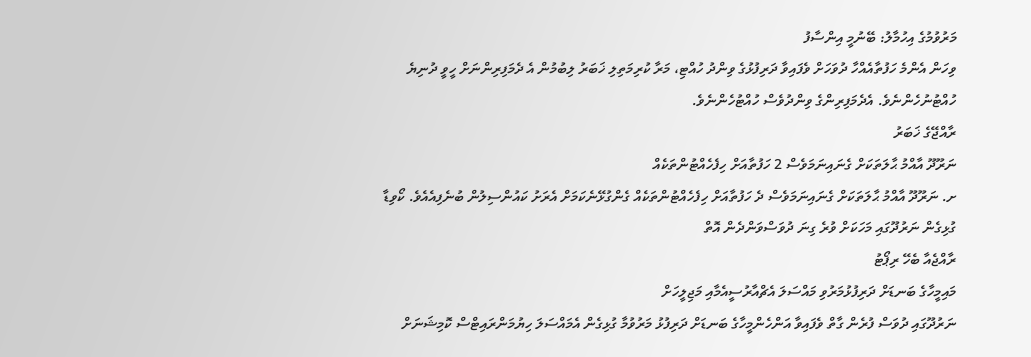މަރުވުމުގެ އިހުމާލު: ބޭނުމީ އިންސާފު
ވިހަން އެންމެ ހަފުތާއެއްހާ ދުވަހަށް ވެފައިވާ ދަރިފުޅުގެ ވިންދު ހުއްޓި، މަރާ ކުރިމަތިލި ޚަބަރު ލިބުމުން އެ ދެމަފިރިންނަށް ހީވީ ދުނިޔެ ހުއްޓުނުހެންނެވެ. އެދެމަފިރިންގެ ވިންދުވެސް ހުއްޓުހެންނެވެ.
ރާއްޖޭގެ ޚަބަރު
ނަރޫދޫ އާއްމު ޙާލަތަކަށް ގެނައިނަމަވެސް 2 ހަފުތާއަށް ހިފެހެއްޓުންތަކެއް
ށ. ނަރޫދޫ އާއްމު ޙާލަތަކަށް ގެނައިނަމަވެސް ދެ ހަފުތާއަށް ހިފެހެއްޓުންތަކެއް ގެންގުޅޭނެކަމަށް އެރަށު ކައުންސިލުން ބުނެފިއެއެވެ. ކޯވިޑާ ގުޅިގެން ނަރުދޫގައި މަހަކަށް ވުރެ ގިނަ ދުވަސްވަންދެން އޮތް
ރާއްޖެއާ ބެހޭ ރިޕޯޓު
މައިމީހާގެ ބަނޑަށް ދަރިފުޅުމަރުވި މައްސަލަ އެޗްއާރުސީއެމާއި މަޖިލީހަށް
ނަރުދޫގައި ދުވަސް ފުރެން ގާތް ވެފައިވާ އަންހެންމީހާގެ ބަނޑަށް ދަރިފުޅު މަރުވުމާ ގުޅިގެން އެމައްސަލަ ހިޔުމަންރައިޓްސް ކޮމިޝަނަށް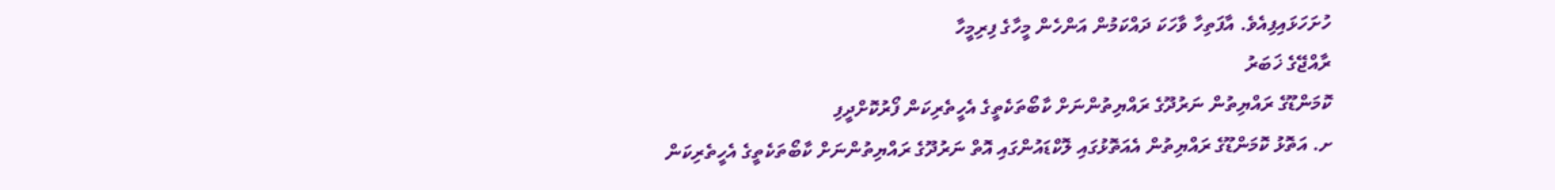ހުށަހަޅައިފިއެވެ. އާފަތިހާ ވާހަކަ ދައްކަމުން އަންހެން މީހާގެ ފިރިމީހާ
ރާއްޖޭގެ ޚަބަރު
ކޮމަންޑޫގެ ރައްޔިތުން ނަރުދޫގެ ރައްޔިތުންނަށް ކާބޯތަކެތީގެ އެހީތެރިކަން ފޯރުކޮށްދީފި
ށ. އަތޮޅު ކޮމަންޑޫގެ ރައްޔިތުން އެއަތޮޅުގައި ލޮކްޑައުންގައި އޮތް ނަރުދޫގެ ރައްޔިތުންނަށް ކާބޯތަކެތީގެ އެހީތެރިކަން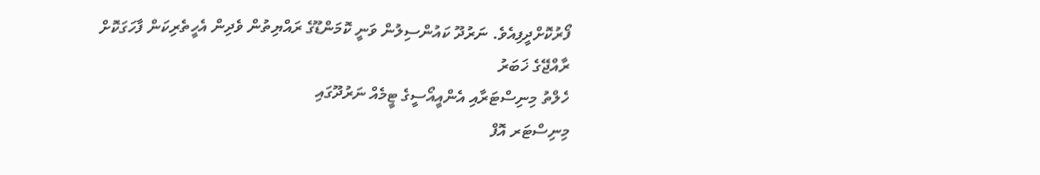ފޯރުކޮށްދީފިއެވެ. ނަރުދޫ ކައުންސިލުން ވަނީ ކޮމަންޑޫގެ ރައްޔިތުން ވެދިން އެހީތެރިކަން ފާހަގަކޮށް
ރާއްޖޭގެ ޚަބަރު
ހެލްތު މިނިސްޓަރާއި އެންއީއޯސީގެ ޓީމެއް ނަރުދޫގައި
މިނިސްޓަރ އޮފް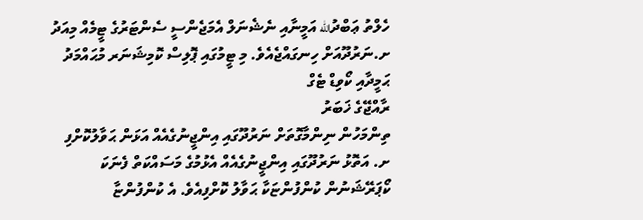ހެލްތު ޢަބްދުالله އަމީނާއި ނެޝެނަލް އެމަޖެންސީ ސެންޓަރުގެ ޓީމެއް މިއަދު ށ.ނަރުދޫއަށް ހިނގައްޖެއެވެ. މި ޓީމުގައި ޕޮލިސް ކޮމިޝަނަރ މުޙައްމަދު ޙަމީދާއި ކޯވިޑް ޓެގް
ރާއްޖޭގެ ޚަބަރު
ތިންމަހުން ނިންމާގޮތަށް ނަރުދޫގައި އިންޖީނުގެއެއް އަޅަން ޙަވާލުކޮށްފި
ށ. އަތޮޅު ނަރުދޫގައި އިންޖީނުގެއެއް އެޅުމުގެ މަސައްކަތް ފެނަކަ ކޯޕަރޭޝަނުން ކުންފުންޏަކާ ޙަވާލު ކޮށްފިއެވެ. އެ ކުންފުންޏާ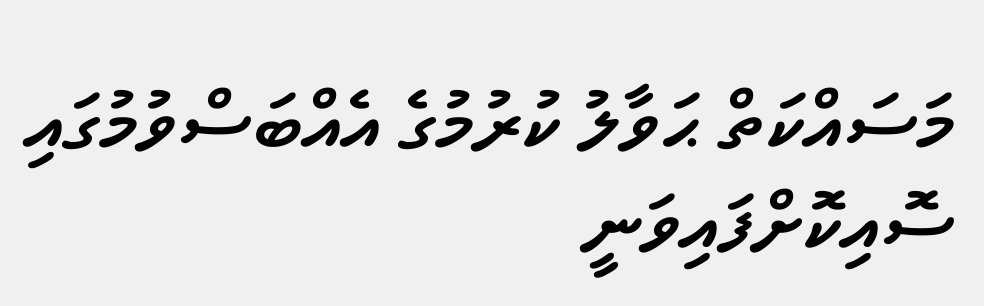މަސައްކަތް ޙަވާލު ކުރުމުގެ އެއްބަސްވުމުގައި ސޮއިކޮށްފައިވަނީ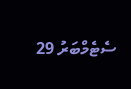ސެޓެމްބަރު 29